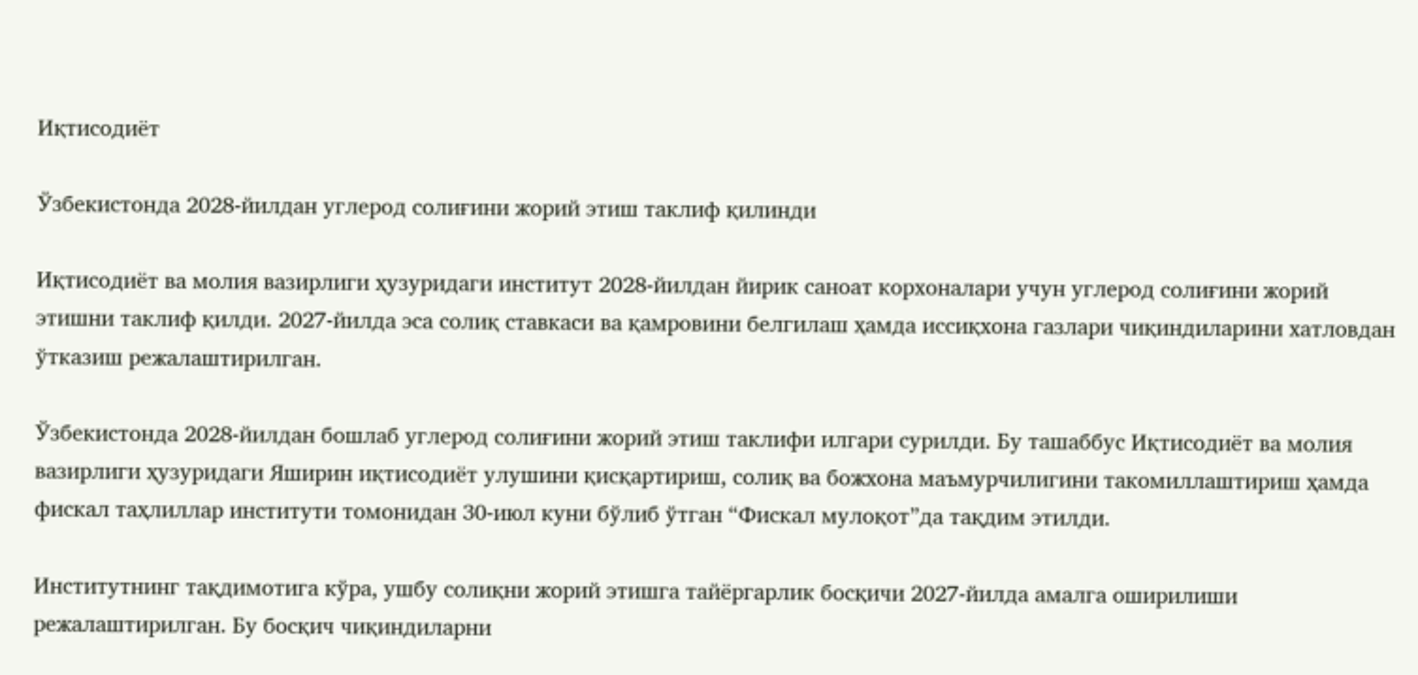Иқтисодиёт

Ўзбекистонда 2028-йилдан углерод солиғини жорий этиш таклиф қилинди

Иқтисодиёт ва молия вазирлиги ҳузуридаги институт 2028-йилдан йирик саноат корхоналари учун углерод солиғини жорий этишни таклиф қилди. 2027-йилда эса солиқ ставкаси ва қамровини белгилаш ҳамда иссиқхона газлари чиқиндиларини хатловдан ўтказиш режалаштирилган.

Ўзбекистонда 2028-йилдан бошлаб углерод солиғини жорий этиш таклифи илгари сурилди. Бу ташаббус Иқтисодиёт ва молия вазирлиги ҳузуридаги Яширин иқтисодиёт улушини қисқартириш, солиқ ва божхона маъмурчилигини такомиллаштириш ҳамда фискал таҳлиллар институти томонидан 30-июл куни бўлиб ўтган “Фискал мулоқот”да тақдим этилди.

Институтнинг тақдимотига кўра, ушбу солиқни жорий этишга тайёргарлик босқичи 2027-йилда амалга оширилиши режалаштирилган. Бу босқич чиқиндиларни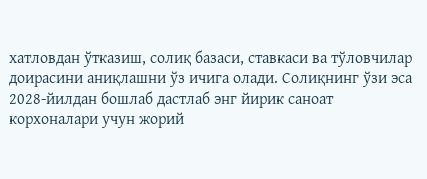хатловдан ўтказиш, солиқ базаси, ставкаси ва тўловчилар доирасини аниқлашни ўз ичига олади. Солиқнинг ўзи эса 2028-йилдан бошлаб дастлаб энг йирик саноат корхоналари учун жорий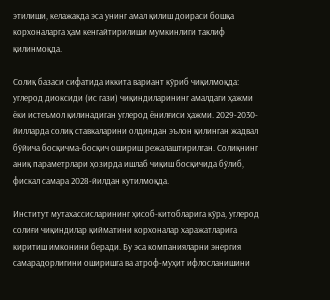этилиши, келажакда эса унинг амал қилиш доираси бошқа корхоналарга ҳам кенгайтирилиши мумкинлиги таклиф қилинмоқда.

Солиқ базаси сифатида иккита вариант кўриб чиқилмоқда: углерод диоксиди (ис гази) чиқиндиларининг амалдаги ҳажми ёки истеъмол қилинадиган углерод ёнилғиси ҳажми. 2029-2030-йилларда солиқ ставкаларини олдиндан эълон қилинган жадвал бўйича босқичма-босқич ошириш режалаштирилган. Солиқнинг аниқ параметрлари ҳозирда ишлаб чиқиш босқичида бўлиб, фискал самара 2028-йилдан кутилмоқда.

Институт мутахассисларининг ҳисоб-китобларига кўра, углерод солиғи чиқиндилар қийматини корхоналар харажатларига киритиш имконини беради. Бу эса компанияларни энергия самарадорлигини оширишга ва атроф-муҳит ифлосланишини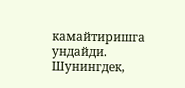камайтиришга ундайди. Шунингдек,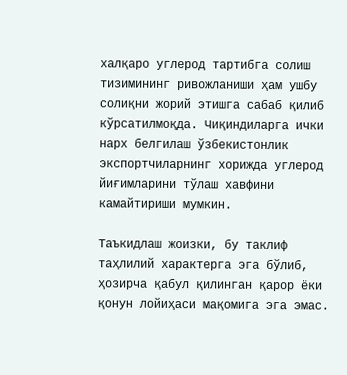халқаро углерод тартибга солиш тизимининг ривожланиши ҳам ушбу солиқни жорий этишга сабаб қилиб кўрсатилмоқда. Чиқиндиларга ички нарх белгилаш ўзбекистонлик экспортчиларнинг хорижда углерод йиғимларини тўлаш хавфини камайтириши мумкин.

Таъкидлаш жоизки, бу таклиф таҳлилий характерга эга бўлиб, ҳозирча қабул қилинган қарор ёки қонун лойиҳаси мақомига эга эмас.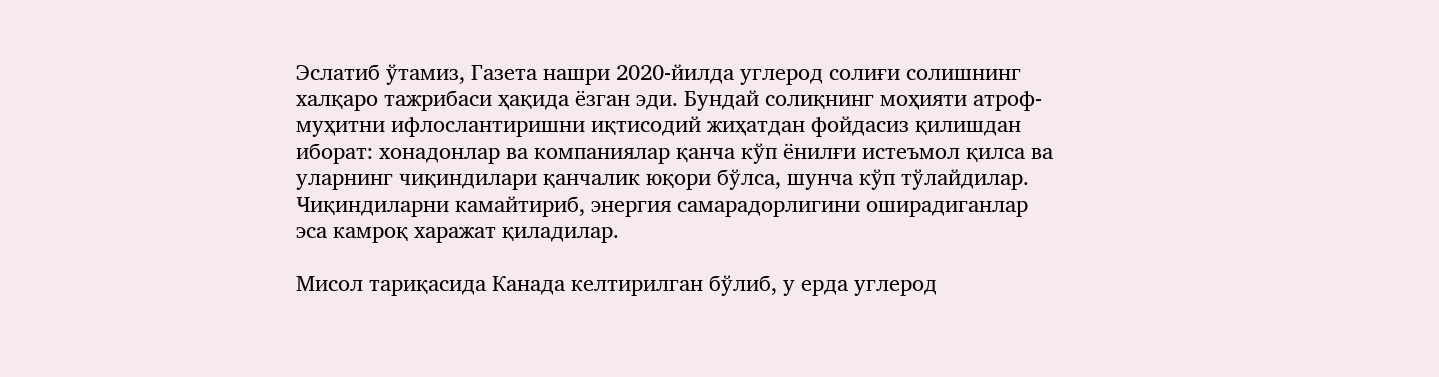Эслатиб ўтамиз, Газета нашри 2020-йилда углерод солиғи солишнинг халқаро тажрибаси ҳақида ёзган эди. Бундай солиқнинг моҳияти атроф-муҳитни ифлослантиришни иқтисодий жиҳатдан фойдасиз қилишдан иборат: хонадонлар ва компаниялар қанча кўп ёнилғи истеъмол қилса ва уларнинг чиқиндилари қанчалик юқори бўлса, шунча кўп тўлайдилар. Чиқиндиларни камайтириб, энергия самарадорлигини оширадиганлар эса камроқ харажат қиладилар.

Мисол тариқасида Канада келтирилган бўлиб, у ерда углерод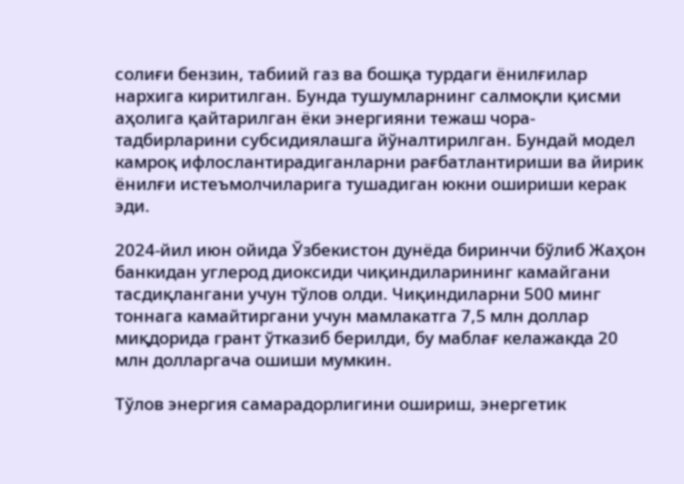солиғи бензин, табиий газ ва бошқа турдаги ёнилғилар нархига киритилган. Бунда тушумларнинг салмоқли қисми аҳолига қайтарилган ёки энергияни тежаш чора-тадбирларини субсидиялашга йўналтирилган. Бундай модел камроқ ифлослантирадиганларни рағбатлантириши ва йирик ёнилғи истеъмолчиларига тушадиган юкни ошириши керак эди.

2024-йил июн ойида Ўзбекистон дунёда биринчи бўлиб Жаҳон банкидан углерод диоксиди чиқиндиларининг камайгани тасдиқлангани учун тўлов олди. Чиқиндиларни 500 минг тоннага камайтиргани учун мамлакатга 7,5 млн доллар миқдорида грант ўтказиб берилди, бу маблағ келажакда 20 млн долларгача ошиши мумкин.

Тўлов энергия самарадорлигини ошириш, энергетик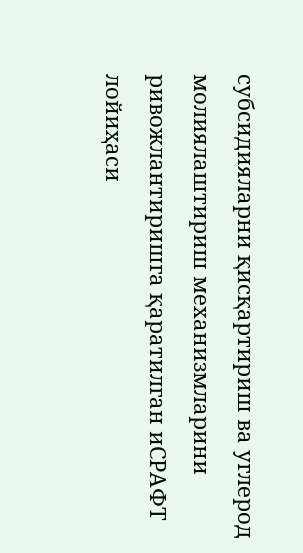субсидияларни қисқартириш ва углерод молиялаштириш механизмларини ривожлантиришга қаратилган иСРАФТ лойиҳаси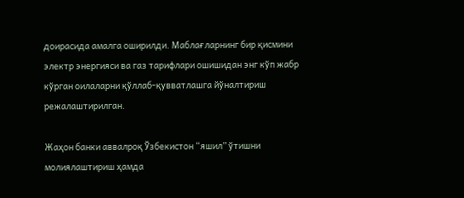доирасида амалга оширилди. Маблағларнинг бир қисмини электр энергияси ва газ тарифлари ошишидан энг кўп жабр кўрган оилаларни қўллаб-қувватлашга йўналтириш режалаштирилган.

Жаҳон банки аввалроқ Ўзбекистон “яшил” ўтишни молиялаштириш ҳамда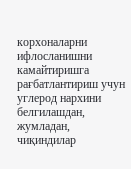корхоналарни ифлосланишни камайтиришга рағбатлантириш учун углерод нархини белгилашдан, жумладан, чиқиндилар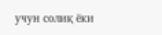учун солиқ ёки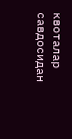квоталар савдосидан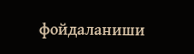фойдаланиши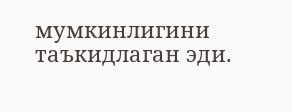мумкинлигини таъкидлаган эди.